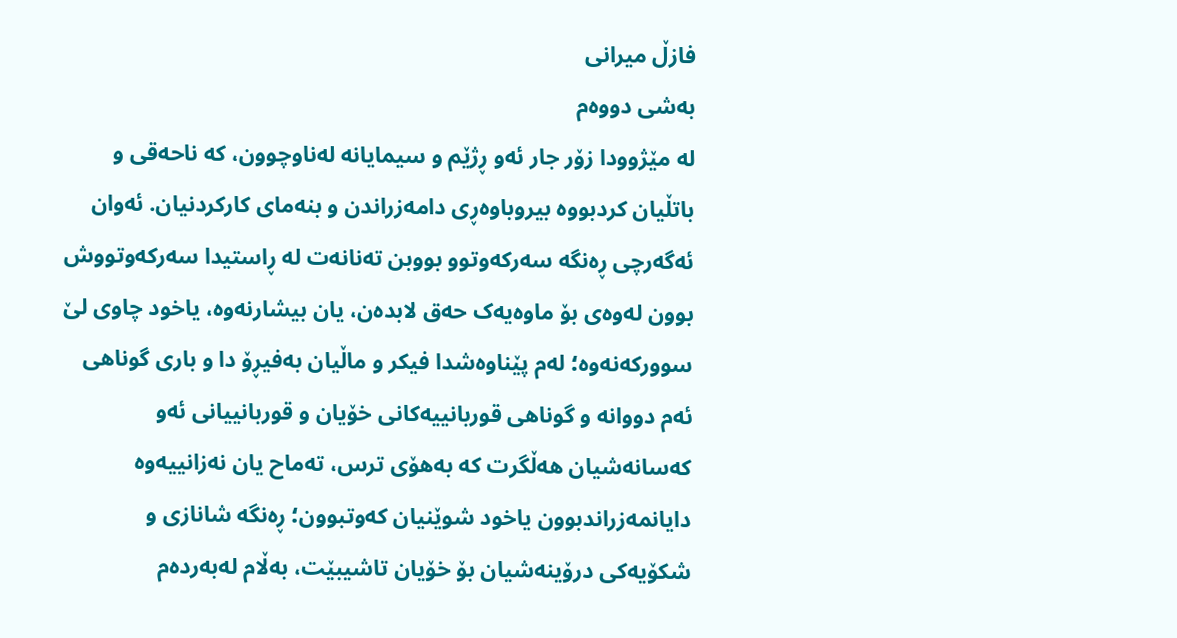فازڵ میرانی
بەشی دووەم
لە مێژوودا زۆر جار ئەو ڕژێم و سیمایانە لەناوچوون، کە ناحەقی و باتڵیان کردبووە بیروباوەڕی دامەزراندن و بنەمای کارکردنیان. ئەوان ئەگەرچی ڕەنگە سەرکەوتوو بووبن تەنانەت لە ڕاستیدا سەرکەوتووش بوون لەوەی بۆ ماوەیەک حەق لابدەن، یان بیشارنەوە، یاخود چاوی لێ سوورکەنەوە؛ لەم پێناوەشدا فیکر و ماڵیان بەفیڕۆ دا و باری گوناهی ئەم دووانە و گوناهی قوربانییەکانی خۆیان و قوربانییانی ئەو کەسانەشیان هەڵگرت کە بەهۆی ترس، تەماح یان نەزانییەوە دایانمەزراندبوون یاخود شوێنیان کەوتبوون؛ ڕەنگە شانازی و شکۆیەکی درۆینەشیان بۆ خۆیان تاشیبێت، بەڵام لەبەردەم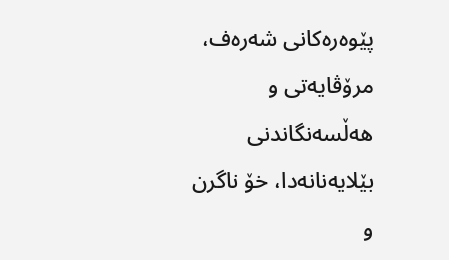پێوەرەکانی شەرەف، مرۆڤایەتی و هەڵسەنگاندنی بێلایەنانەدا، خۆ ناگرن و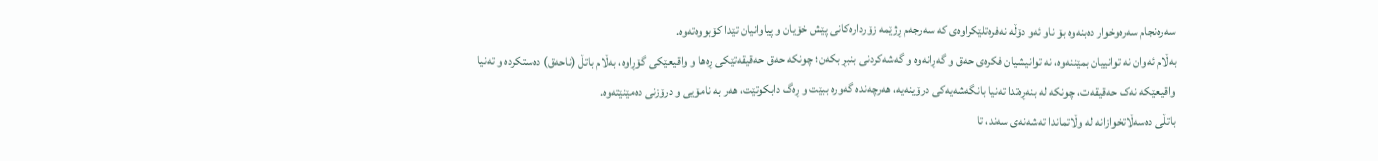سەرەنجام سەرەوخوار دەبنەوە بۆ ناو ئەو دۆڵە نەفرەتلێکراوەی کە سەرجەم ڕژێمە زۆردارەکانی پێش خۆیان و پیاوانیان تێدا کۆبووەتەوە.
بەڵام ئەوان نە توانییان بمێننەوە، نە توانیشیان فکرەی حەق و گەڕانەوە و گەشەکردنی بنبڕ بکەن؛ چونکە حەق حەقیقەتێکی ڕەها و واقیعێکی گۆڕاوە، بەڵام باتڵ (ناحەق) دەستکردە و تەنیا واقیعێکە نەک حەقیقەت، چونکە لە بنەڕەتدا تەنیا بانگەشەیەکی درۆینەیە، هەرچەندە گەورە ببێت و ڕەگ دابکوتێت، هەر بە نامۆیی و درۆزنی دەمێنێتەوە.
باتڵی دەسەڵاتخوازانە لە وڵاتماندا تەشەنەی سەند، تا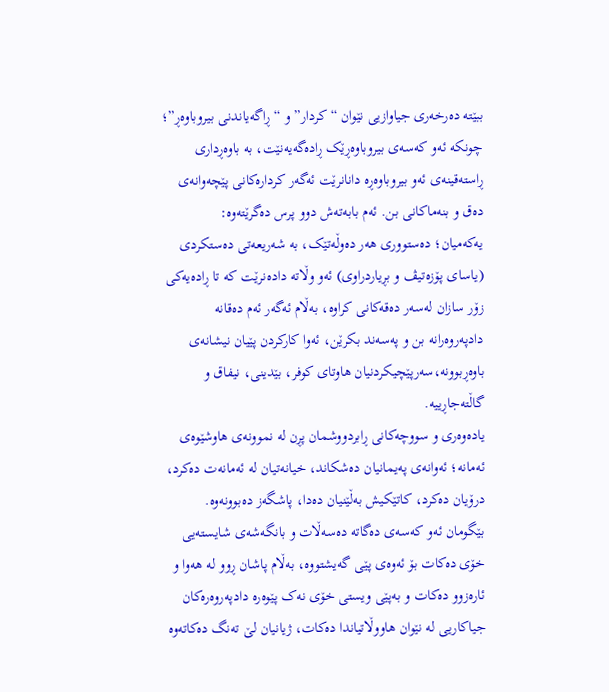ببێتە دەرخەری جیاوازیی نێوان “کردار” و “ڕاگەیاندنی بیروباوەڕ”؛ چونکە ئەو کەسەی بیروباوەڕێک ڕادەگەیەنێت، بە باوەڕداری ڕاستەقینەی ئەو بیروباوەڕە دانانرێت ئەگەر کردارەکانی پێچەوانەی دەق و بنەماکانی بن. ئەم بابەتەش دوو پرس دەگرێتەوە:
یەکەمیان؛ دەستووری هەر دەوڵەتێک، بە شەریعەتی دەستکردی (یاسای پۆزەتیڤ و بڕیاردراوی) ئەو وڵاتە دادەنرێت کە تا ڕادەیەکی زۆر سازان لەسەر دەقەکانی کراوە، بەڵام ئەگەر ئەم دەقانە دادپەروەرانە بن و پەسەند بکرێن، ئەوا کارکردن پێیان نیشانەی باوەڕبوونە،سەرپێچیکردنیان هاوتای کوفر، بێدینی، نیفاق و گاڵتەجاڕییە.
یادەوەری و سووچەکانی ڕابردووشمان پڕن لە نموونەی هاوشێوەی ئەمانە؛ ئەوانەی پەیمانیان دەشکاند، خیانەتیان لە ئەمانەت دەکرد، درۆیان دەکرد، کاتێکیش بەڵێنیان دەدا، پاشگەز دەبوونەوە.
بێگومان ئەو کەسەی دەگاتە دەسەڵات و بانگەشەی شایستەیی خۆی دەکات بۆ ئەوەی پێی گەیشتووە، بەڵام پاشان ڕوو لە هەوا و ئارەزوو دەکات و بەپێی ویستی خۆی نەک پێوەرە دادپەروەرەکان جیاکاریی لە نێوان هاووڵاتیاندا دەکات، ژیانیان لێ تەنگ دەکاتەوە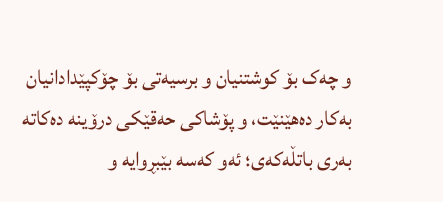و چەک بۆ کوشتنیان و برسیەتی بۆ چۆکپێدادانیان بەکار دەهێنێت، و پۆشاکی حەقێکی درۆینە دەکاتە بەری باتڵەکەی؛ ئەو کەسە بێبڕوایە و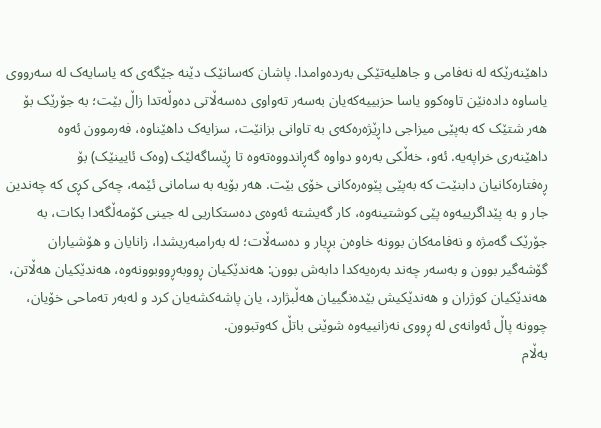داهێنەرێکە لە نەفامی و جاهلیەتێکی بەردەوامدا. پاشان کەسانێک دێنە جێگەی کە یاسایەک لە سەرووی یاساوە دادەنێن تاوەکوو یاسا حزبییەکەیان بەسەر تەواوی دەسەڵاتی دەوڵەتدا زاڵ بێت؛ بە جۆرێک بۆ هەر شتێک کە بەپێی میزاجی داڕێژەرەکەی بە تاوانی بزانێت، سزایەک داهێناوە، فەرموون ئەوە داهێنەری خراپەیە. ئەو، خەڵکی بەرەو دواوە گەڕاندووەتەوە تا ڕێساگەلێک (وەک ئایینێک) بۆ ڕەفتارەکانیان دابنێت کە بەپێی پێوەرەکانی خۆی بێت. هەر بۆیە بە سامانی ئێمە، چەکی کڕی کە چەندین جار و بە پێداگرییەوە پێی کوشتینەوە، کار گەیشتە ئەوەی دەستکاریی لە جینی کۆمەڵگەدا بکات، بە جۆرێک گەمژە و نەفامەکان بوونە خاوەن بڕیار و دەسەڵات؛ لە بەرامبەریشدا، زانایان و هۆشیاران گۆشەگیر بوون و بەسەر چەند بەرەیەکدا دابەش بوون: هەندێکیان ڕووبەڕووبوونەوە، هەندێکیان هەڵاتن، هەندێکیان کوژران و هەندێکیش بێدەنگییان هەڵبژارد، یان پاشەکشەیان کرد و لەبەر تەماحی خۆیان، چوونە پاڵ ئەوانەی لە ڕووی نەزانییەوە شوێنی باتڵ کەوتبوون.
بەڵام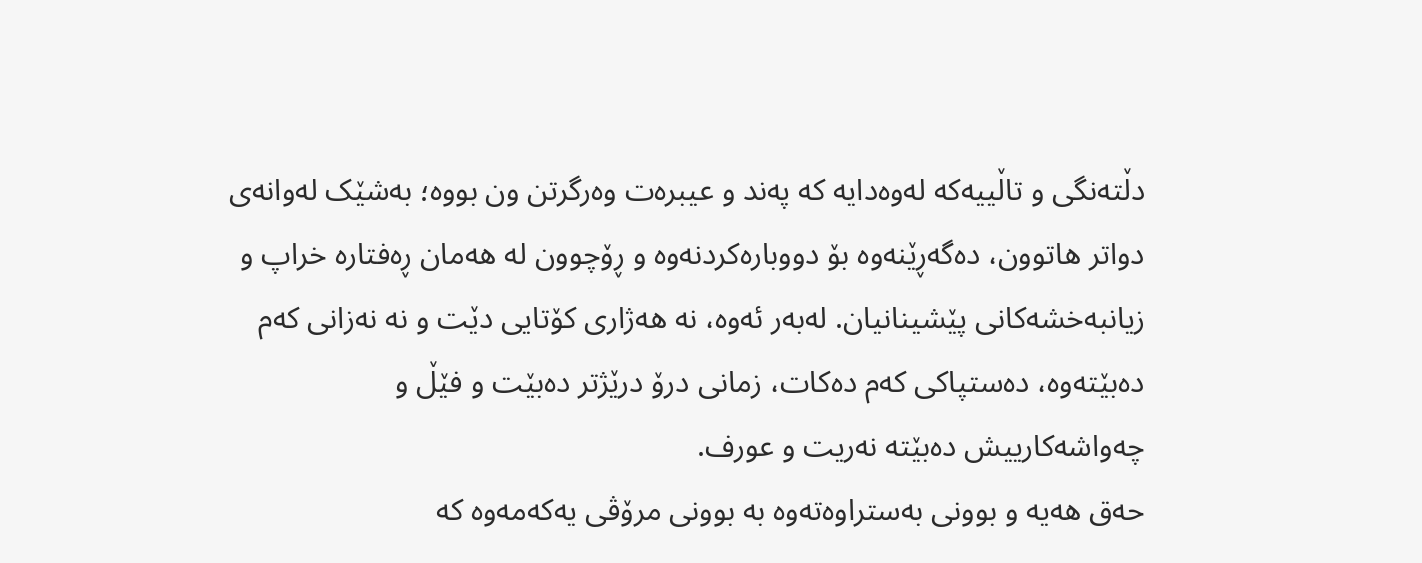دڵتەنگی و تاڵییەکە لەوەدایە کە پەند و عیبرەت وەرگرتن ون بووە؛ بەشێک لەوانەی دواتر هاتوون، دەگەڕێنەوە بۆ دووبارەکردنەوە و ڕۆچوون لە هەمان ڕەفتارە خراپ و زیانبەخشەکانی پێشینانیان. لەبەر ئەوە، نە هەژاری کۆتایی دێت و نە نەزانی کەم دەبێتەوە، دەستپاکی کەم دەکات، زمانی درۆ درێژتر دەبێت و فێڵ و چەواشەکارییش دەبێتە نەریت و عورف.
حەق هەیە و بوونی بەستراوەتەوە بە بوونی مرۆڤی یەکەمەوە کە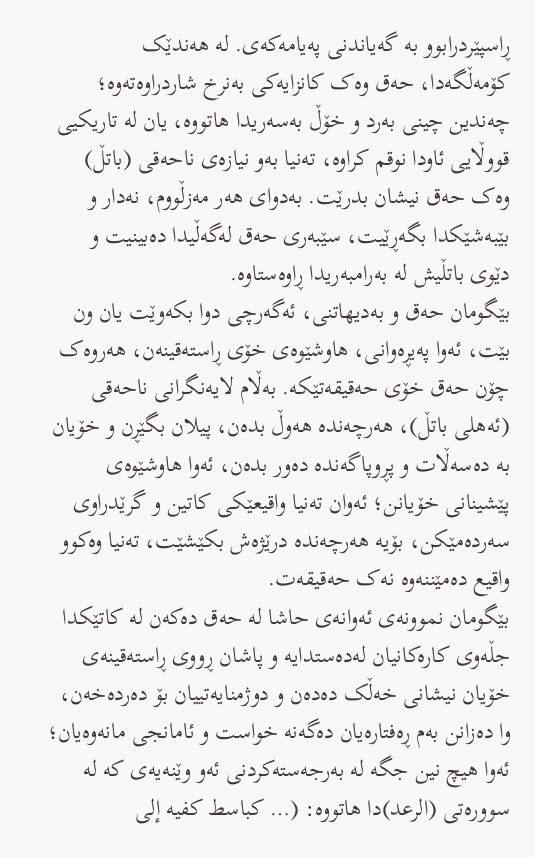ڕاسپێردرابوو بە گەیاندنی پەیامەکەی. لە هەندێک کۆمەڵگەدا، حەق وەک کانزایەکی بەنرخ شاردراوەتەوە؛ چەندین چینی بەرد و خۆڵ بەسەریدا هاتووە، یان لە تاریکیی قووڵایی ئاودا نوقم کراوە، تەنیا بەو نیازەی ناحەقی (باتڵ) وەک حەق نیشان بدرێت. بەدوای هەر مەزڵووم، نەدار و بێبەشێکدا بگەڕێیت، سێبەری حەق لەگەڵیدا دەبینیت و دێوی باتڵیش لە بەرامبەریدا ڕاوەستاوە.
بێگومان حەق و بەدیهاتنی، ئەگەرچی دوا بکەوێت یان ون بێت، ئەوا پەیڕەوانی، هاوشێوەی خۆی ڕاستەقینەن، هەروەک چۆن حەق خۆی حەقیقەتێکە. بەڵام لایەنگرانی ناحەقی (ئەهلی باتڵ)، هەرچەندە هەوڵ بدەن، پیلان بگێڕن و خۆیان بە دەسەڵات و پڕوپاگەندە دەور بدەن، ئەوا هاوشێوەی پێشینانی خۆیانن؛ ئەوان تەنیا واقیعێکی کاتین و گرێدراوی سەردەمێکن، بۆیە هەرچەندە درێژەش بکێشێت، تەنیا وەکوو واقیع دەمێننەوە نەک حەقیقەت.
بێگومان نموونەی ئەوانەی حاشا لە حەق دەکەن لە کاتێکدا جڵەوی کارەکانیان لەدەستدایە و پاشان ڕووی ڕاستەقینەی خۆیان نیشانی خەڵک دەدەن و دوژمنایەتییان بۆ دەردەخەن، وا دەزانن بەم ڕەفتارەیان دەگەنە خواست و ئامانجی مانەوەیان؛ ئەوا هیچ نین جگە لە بەرجەستەکردنی ئەو وێنەیەی کە لە سوورەتی (الرعد)دا هاتووە: (… كباسط كفيه إلى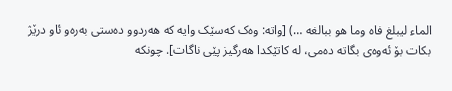الماء ليبلغ فاه وما هو ببالغه …) [واتە: وەک کەسێک وایە کە هەردوو دەستی بەرەو ئاو درێژ بکات بۆ ئەوەی بگاتە دەمی، لە کاتێکدا هەرگیز پێی ناگات]. چونکە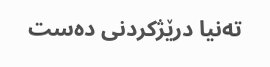تەنیا درێژکردنی دەست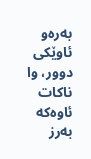بەرەو ئاوێکی دوور، وا ناکات ئاوەکە بەرز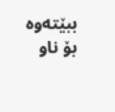ببێتەوە بۆ ناو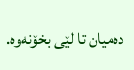دەمیان تا لێی بخۆنەوە.